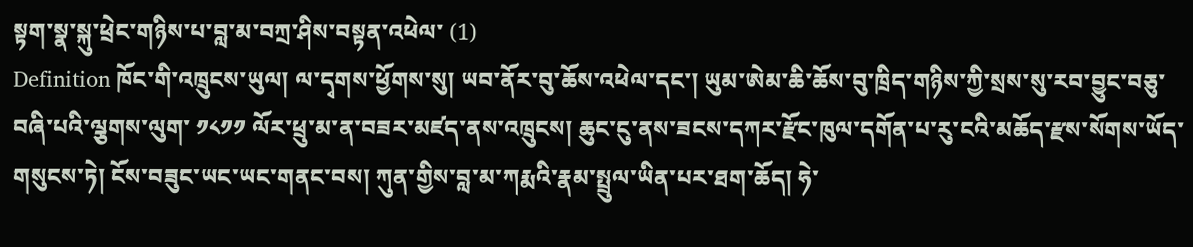སྟག་སྣ་སྐུ་ཕྲེང་གཉིས་པ་བླ་མ་བཀྲ་ཤིས་བསྟན་འཕེལ་ (1)
Definition ཁོང་གི་འཁྲུངས་ཡུལ། ལ་དྭགས་ཕྱོགས་སུ། ཡབ་ནོར་བུ་ཆོས་འཕེལ་དང་། ཡུམ་ཨེམ་ཆི་ཆོས་བུ་ཁྲིད་གཉིས་ཀྱི་སྲས་སུ་རབ་བྱུང་བཅུ་བཞི་པའི་ལྕགས་ལུག་ ༡༨༡༡ ལོར་ཕྲུ་མ་ན་བཟར་མཛད་ནས་འཁྲུངས། ཆུང་ངུ་ནས་ཟངས་དཀར་རྫོང་ཁུལ་དགོན་པ་རུ་ངའི་མཆོད་རྫས་སོགས་ཡོད་གསུངས་ཏེ། ངོས་བཟུང་ཡང་ཡང་གནང་བས། ཀུན་གྱིས་བླ་མ་ཀརྨའི་རྣམ་སྤྲུལ་ཡིན་པར་ཐག་ཆོད། ཧེ་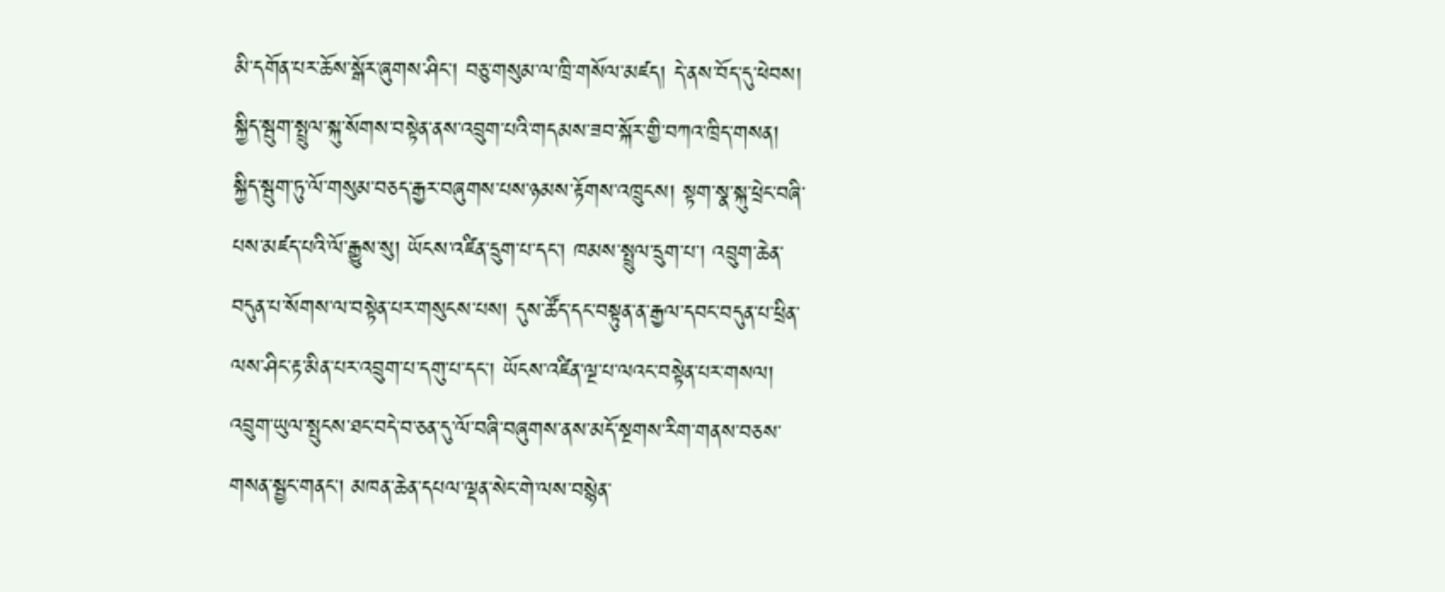མི་དགོན་པར་ཆོས་སྒོར་ཞུགས་ཤིང་། བཅུ་གསུམ་ལ་ཁྲི་གསོལ་མཛད། དེ་ནས་བོད་དུ་ཕེབས། སྐྱིད་སྦུག་སྤྲུལ་སྐུ་སོགས་བསྟེན་ནས་འབྲུག་པའི་གདམས་ཟབ་སྐོར་གྱི་བཀའ་ཁྲིད་གསན། སྐྱིད་སྦུག་ཏུ་ལོ་གསུམ་བཅད་རྒྱར་བཞུགས་པས་ཉམས་རྟོགས་འཁྲུངས། སྟག་སྣ་སྐུ་ཕྲེང་བཞི་པས་མཛད་པའི་ལོ་རྒྱུས་སུ། ཡོངས་འཛིན་དྲུག་པ་དང་། ཁམས་སྤྲུལ་དྲུག་པ་། འབྲུག་ཆེན་བདུན་པ་སོགས་ལ་བསྟེན་པར་གསུངས་པས། དུས་ཚོད་དང་བསྟུན་ན་རྒྱལ་དབང་བདུན་པ་ཕྲིན་ལས་ཤིང་རྟ་མིན་པར་འབྲུག་པ་དགུ་པ་དང་། ཡོངས་འཛིན་ལྔ་པ་ལའང་བསྟེན་པར་གསལ། འབྲུག་ཡུལ་སྤུངས་ཐང་བདེ་བ་ཅན་དུ་ལོ་བཞི་བཞུགས་ནས་མདོ་སྔགས་རིག་གནས་བཅས་གསན་སྦྱང་གནང་། མཁན་ཆེན་དཔལ་ལྡན་སེང་གེ་ལས་བསྙེན་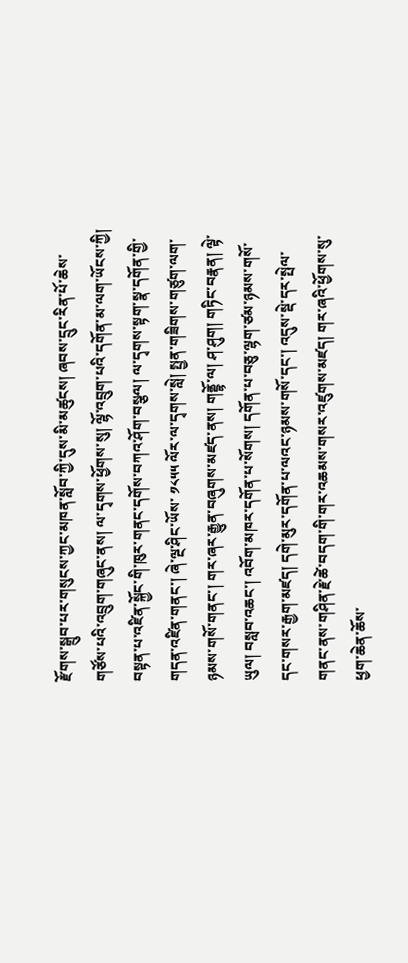རྫོགས་སྒྲུབ་པར་གསུངས་ཀྱང་མཁན་སློབ་ཀྱི་དུས་མི་མཚུངས། ཞབས་དྲུང་རིན་པོ་ཆེས་གཙོས་པའི་འབྲུག་གཞུང་ནས། ལ་དྭགས་ཕྱོགས་སུ། ལྷོ་འབྲུག་པའི་དགོན་མ་ལག་ཡོངས་ཀྱི། བསྟན་པ་འཛིན་སྐྱོང་གི་ཁུར་གནང་དགོས་བཀའ་ཤོག་བསྩལ། ལ་དྭགས་སྟག་སྣ་དགོན་གྱི་གདན་འཛིན་གནང་། ཞེ་ལྔ་ཤིང་ཡོས་ ༡༨༥༥ ལོར་ལ་དྭགས་སླེ། སྤྱན་གཟིགས་གཙུག་ལག་ཉམས་གསོ་གནང་། གར་ཞར་རྒྱུན་བཞུགས་མཛད་ནས། གནྡྷོ་ལ། ཤ་ཤུག། གཏིང་བརྣན། ལྟེ་ཡུལ། བསླབ་འཆང་། འབོག་མཁར་དགོན་པ་སོགས། དགོན་པ་བཅུ་ལྷག་ཙམ་ཉམས་གསོ་དང་གསར་རྒྱག་མཛད། དགེ་མུར་དགོན་པ་ལའང་ཉམས་གསོ་དང་། འདུས་སྡེ་དར་སྤེལ་གནང་ནས་གཤིན་རྗེ་ཚེ་བདག་གི་གར་འཆམས་གསར་འཛུགས་མཛད། གར་ཞའི་ཕྱོགས་སུ་ཕྱག་ཆེན་ཆོས་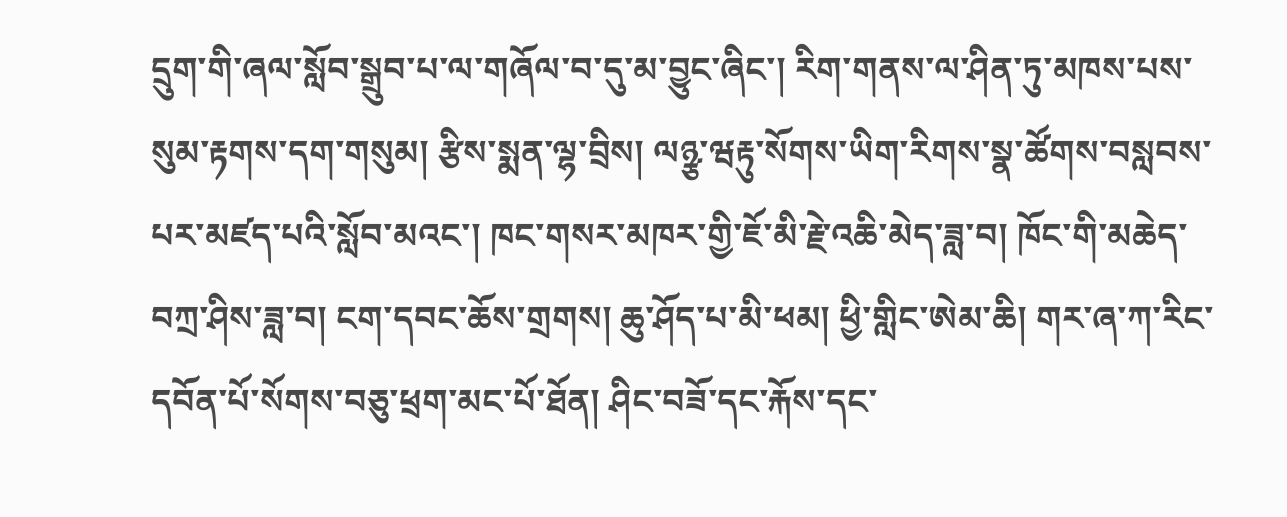དྲུག་གི་ཞལ་སློབ་སྒྲུབ་པ་ལ་གཞོལ་བ་དུ་མ་བྱུང་ཞིང་། རིག་གནས་ལ་ཤིན་ཏུ་མཁས་པས་སུམ་རྟགས་དག་གསུམ། རྩིས་སྨན་ལྷ་བྲིས། ལཉྩ་ཝརྟུ་སོགས་ཡིག་རིགས་སྣ་ཚོགས་བསླབས་པར་མཛད་པའི་སློབ་མའང་། ཁང་གསར་མཁར་གྱི་ཇོ་མི་རྗེ་འཆི་མེད་ཟླ་བ། ཁོང་གི་མཆེད་བཀྲ་ཤིས་ཟླ་བ། ངག་དབང་ཆོས་གྲགས། ཆུ་ཤོད་པ་མི་ཕམ། ཕྱི་གླིང་ཨེམ་ཆི། གར་ཞ་ཀ་རིང་དབོན་པོ་སོགས་བཅུ་ཕྲག་མང་པོ་ཐོན། ཤིང་བཟོ་དང་རྐོས་དང་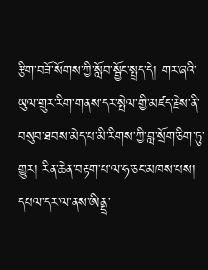རྩིག་བཟོ་སོགས་ཀྱི་སློབ་སྦྱོང་སྤྲད་དེ། གར་ཞའི་ཡུལ་གྲུར་རིག་གནས་དར་སྤེལ་གྱི་མཛད་རྗེས་ནི་བསུབ་ཐབས་མེད་པ་མི་རིགས་ཀྱི་བླ་སྲོག་ཅིག་ཏུ་གྱུར། རིན་ཆེན་བརྟག་པ་ལ་ཧ་ཅང་མཁས་པས། དཔལ་དར་ལ་ནས་ཨིནྡྲ་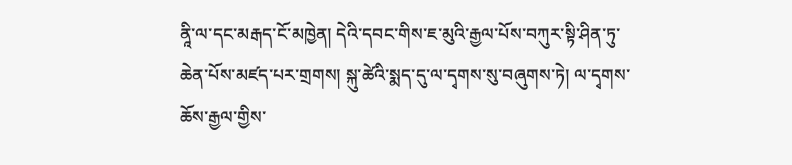ནཱི་ལ་དང་མརྒད་ངོ་མཁྱེན། དེའི་དབང་གིས་ཇ་མུའི་རྒྱལ་པོས་བཀུར་སྟི་ཤིན་ཏུ་ཆེན་པོས་མཛད་པར་གྲགས། སྐུ་ཚེའི་སྨད་དུ་ལ་དྭགས་སུ་བཞུགས་ཏེ། ལ་དྭགས་ཆོས་རྒྱལ་གྱིས་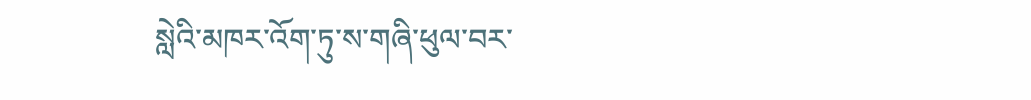སླེའི་མཁར་འོག་ཏུ་ས་གཞི་ཕུལ་བར་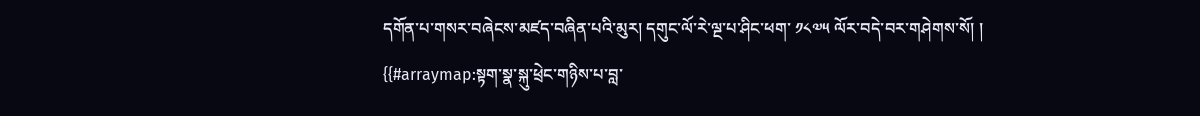དགོན་པ་གསར་བཞེངས་མཛད་བཞིན་པའི་མུར། དགུང་ལོ་རེ་ལྔ་པ་ཤིང་ཕག་ ༡༨༧༥ ལོར་བདེ་བར་གཤེགས་སོ། །
{{#arraymap:སྟག་སྣ་སྐུ་ཕྲེང་གཉིས་པ་བླ་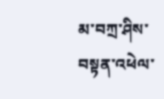མ་བཀྲ་ཤིས་བསྟན་འཕེལ་